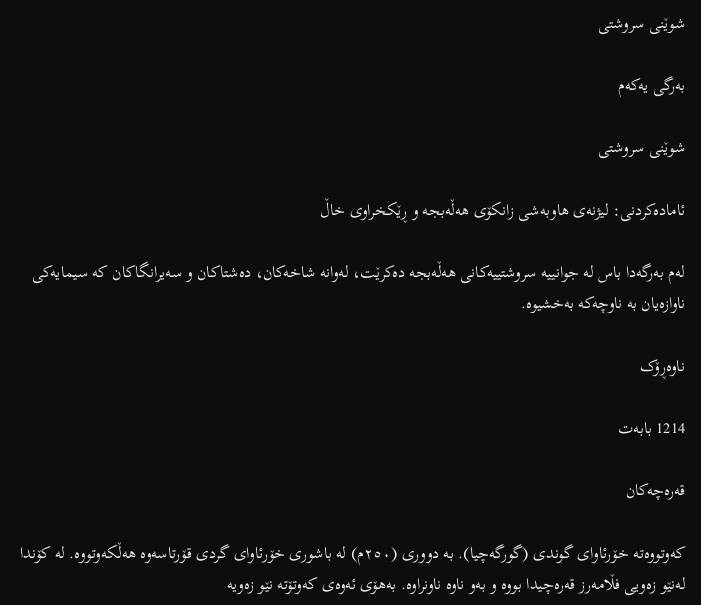شوێنی سروشتی

بەرگی یەکەم

شوێنی سروشتی

ئامادەکردنی: لیژنه‌ی هاوبه‌شی زانكۆی هه‌ڵه‌بجه‌ و ڕێكخراوی خاڵ

لەم بەرگەدا باس لە جوانییە سروشتییەکانی هەڵەبجە دەکرێت، لەوانە شاخەکان، دەشتاکان و سەیرانگاکان کە سیمایەکی ناوازەیان بە ناوچەکە بەخشیوە.

ناوەڕۆک

1214 بابەت

قەرەچەکان

کەوتووەتە خۆرئاوای گوندی (گورگەچیا). بە دووری (٢٥٠م) لە باشوری خۆرئاوای گردی قۆرتاسەوە هەڵکەوتووە. لە کۆندا لەنێو زەویی فڵامەرز قەرەچیدا بووە و بەو ناوە ناونراوە. بەهۆی ئەوەی کەوتۆتە نێو زەویە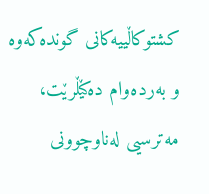کشتوکاڵییەکانی گوندەکەوە و بەردەوام دەکێڵرێت، مەترسیی لەناوچوونی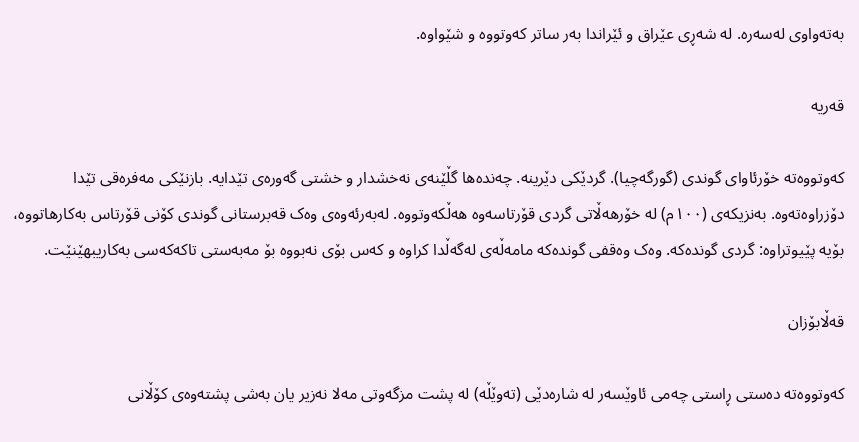بەتەواوی لەسەرە. لە شەڕی عێراق و ئێراندا بەر ساتر کەوتووە و شێواوە.

قەریە

کەوتووەتە خۆرئاوای گوندی (گورگەچیا). گردێکی دێرینە. چەندەها گڵێنەی نەخشدار و خشتی گەورەی تێدایە. بازنێکی مەفرەقی تێدا دۆزراوەتەوە. بەنزیکەی (١٠٠م) لە خۆرهەڵاتی گردی قۆرتاسەوە هەڵکەوتووە. لەبەرئەوەی وەک قەبرستانی گوندی کۆنی قۆرتاس بەکارهاتووە، بۆیە پێیوتراوە: گردی گوندەکە. وەک وەقفی گوندەکە مامەڵەی لەگەڵدا کراوە و کەس بۆی نەبووە بۆ مەبەستی تاکەکەسی بەکاریبهێنێت.

قەڵابۆزان

کەوتووەتە دەستی ڕاستی چەمی ئاوێسەر لە شارەدێی (تەوێڵە) لە پشت مزگەوتی مەلا نەزیر یان بەشی پشتەوەی کۆڵانی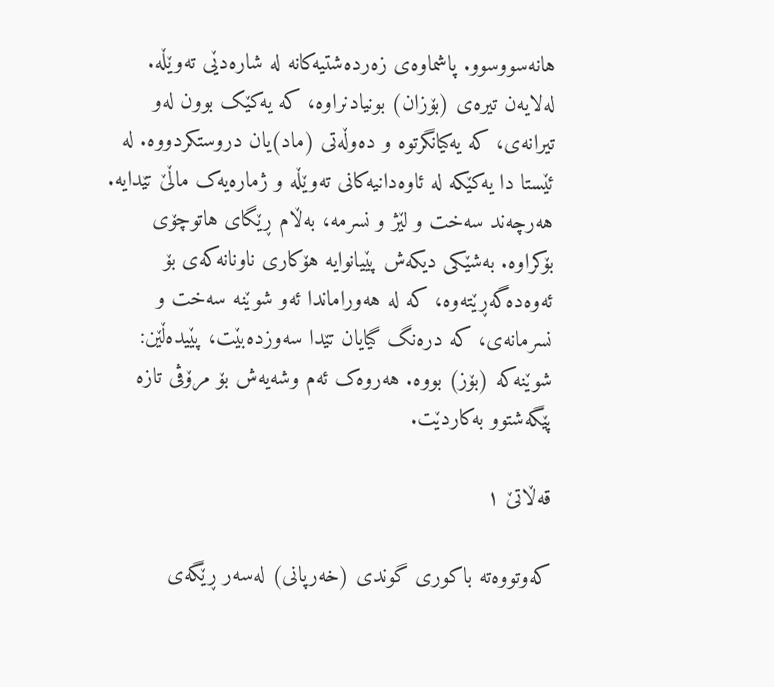هانەسووسوو. پاشماوەی زەردەشتیەکانە لە شارەدێی تەوێڵە. لەلایەن تیرەی (بۆزان) بونیادنراوە، کە یەکێک بوون لەو تیرانەی، کە یەکیانگرتوە و دەوڵەتی (ماد)یان دروستکردووە. لە ئێستا دا یەکێکە لە ئاوەدانیەکانی تەوێڵە و ژمارەیەک ماڵێ تێدایە. هەرچەند سەخت و لێژ و نسرمە، بەڵام ڕێگای هاتوچۆی بۆکراوە. بەشێکی دیکەش پێیانوایە هۆکاری ناونانەکەی بۆ ئەوەدەگەڕێتەوە، کە لە هەوراماندا ئەو شوێنە سەخت و نسرمانەی، کە درەنگ گیایان تێدا سەوزدەبێت، پێیدەڵێن: شوێنەکە (بۆز) بووە. هەروەک ئەم وشەیەش بۆ مرۆڤی تازە پێگەشتوو بەکاردێت.

قەڵاتێ ١

کەوتووەتە باکوری گوندی (خەرپانی) لەسەر ڕێگەی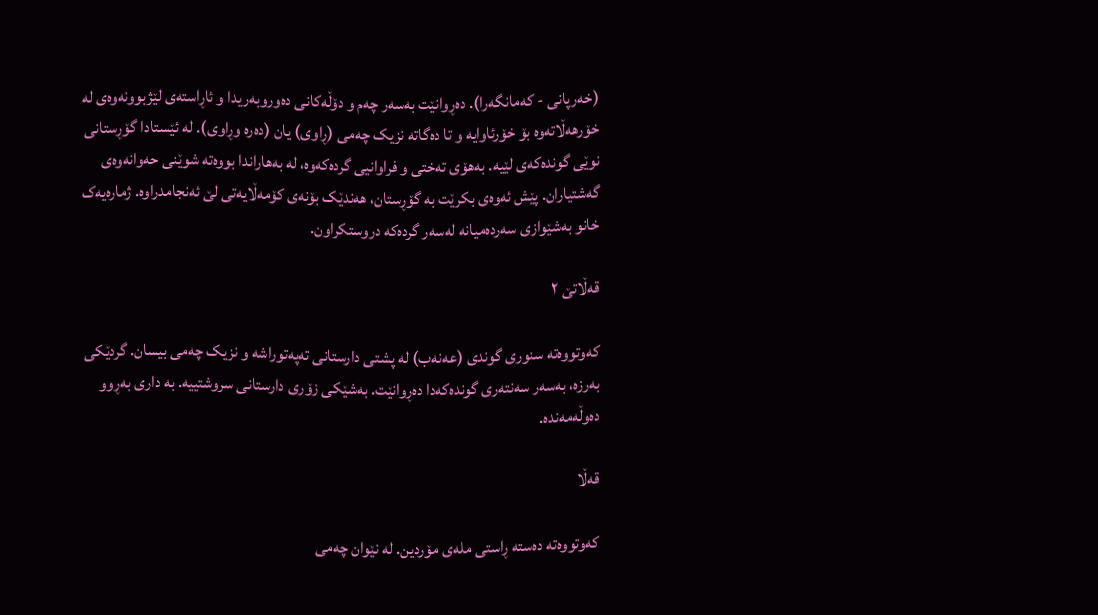(خەرپانی - کەمانگەرا). دەڕوانێت بەسەر چەم و دۆڵەکانی دەوروبەریدا و ئاڕاستەی لێژبوونەوەی لە خۆرهەڵاتەوە بۆ خۆرئاوایە و تا دەگاتە نزیک چەمی (ڕاوی) یان (دەرە وڕاوی). لە ئێستادا گۆڕستانی نوێی گوندەکەی لێیە. بەهۆی تەختی و فراوانیی گردەکەوه،‌ لە بەهاراندا بووەتە شوێنی حەوانەوەی گەشتیاران. پێش ئەوەی بکرێت بە گۆڕستان، هەندێک بۆنەی کۆمەڵایەتی لێ ئەنجامدراوە. ژمارەیەک خانو بەشێوازی سەردەمیانە لەسەر گردەکە دروستکراون.

قەڵاتێ ٢

کەوتووەتە سنوری گوندی (عەنەب) لە پشتی دارستانی تەپەتوراشە و نزیک چەمی بیسان. گردێکی بەرزە، بەسەر سەنتەری گوندەکەدا دەڕوانێت. بەشێکی زۆری دارستانی سروشتییە. بە داری بەڕوو دەوڵەمەندە.

قەڵا

کەوتووەتە دەستە ڕاستی ملەی مۆردین. لە نێوان چەمی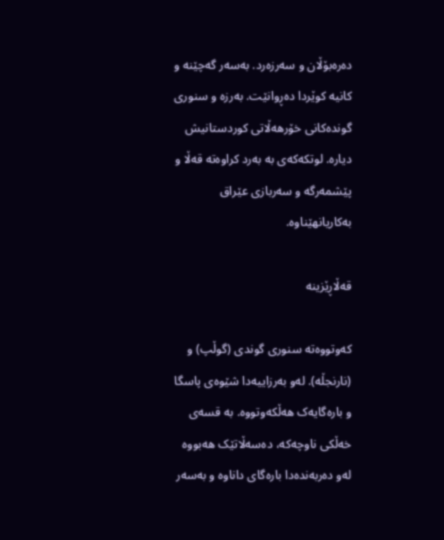دەرەبۆڵان و سەرزەرد. بەسەر گەچێنە و کانیە کوێردا دەڕوانێت. بەرزە و سنوری گوندەکانی خۆرهەڵاتی کوردستانیش دیارە. لوتکەکەی بە بەرد کراوەتە قەڵا و پێشمەرگە و سەربازی عێراق بەکاریانهێناوە.

قەڵاڕێزینە

کەوتووەتە سنوری گوندی (گوڵپ) و (نارنجڵە). لەو بەرزاییەدا شێوەی پاسگا و بارەگایەک هەڵکەوتووە. بە قسەی خەڵکی ناوچەکە، دەسەڵاتێک هەبووە لەو دەربەندەدا بارەگای داناوە و بەسەر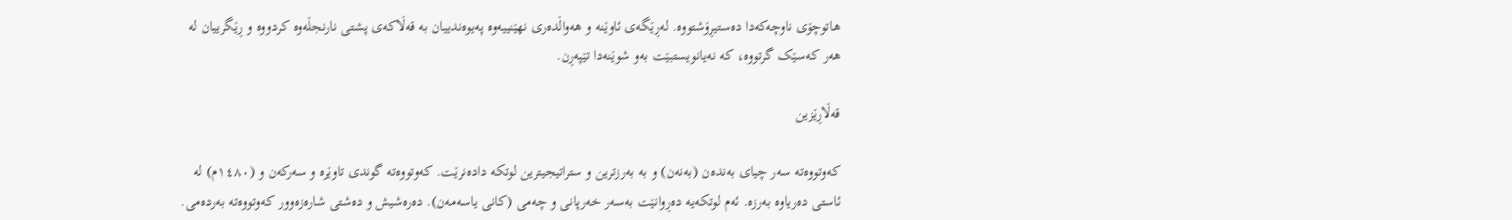هاتوچۆی ناوچەکەدا دەستیڕۆشتووە. لەڕێگەی ئاوێنە و هەواڵدەری نهێنییەوە پەیوەندییان بە قەڵاکەی پشتی نارنجڵەوە کردووە و ڕێگرییان لە هەر کەسێک گرتووه،‌ کە نەیانویستبێت بەو شوێنەدا تێپەڕن.

قەڵاڕێزین

کەوتووەتە سەر چیای بەندەن (بەنەن) و بە بەرزترین و ستراتیجیترین لوتکە دادەنرێت. کەوتووەتە گوندی تاوێرە و سەرکەن و (١٤٨٠م) لە ئاستی دەریاوە بەرزە. ئەم لوتکەیە دەڕوانێت بەسەر خەرپانی و چەمی (کانی یاسەمەن). دەرەشیش و دەشتی شارەزەوور کەوتووەتە بەردەمی.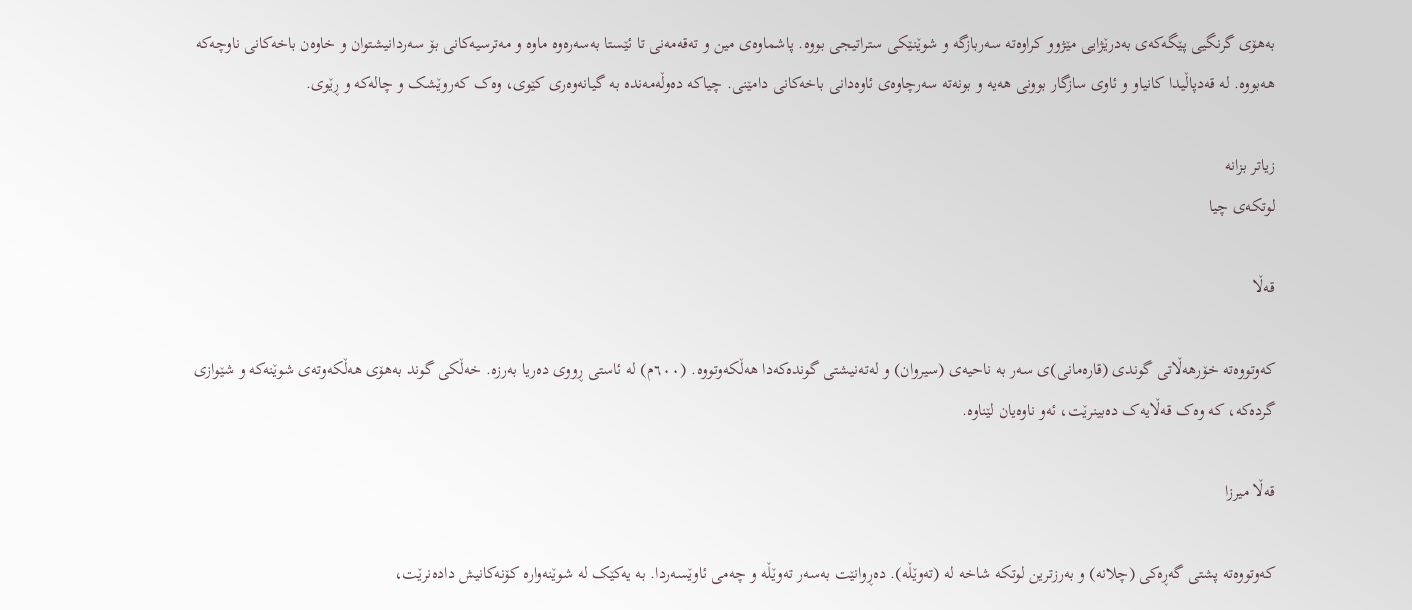بەهۆی گرنگیی پێگەکەی بەدرێژایی مێژوو کراوەتە سەربازگە و شوێنێکی ستراتیجی بووە. پاشماوەی مین و تەقەمەنی تا ئێستا بەسەرەوە ماوە و مەترسیەکانی بۆ سەردانیشتوان و خاوەن باخەکانی ناوچەکە هەبووە. لە قەدپاڵیدا کانیاو و ئاوی سازگار بوونی هەیە و بونەتە سەرچاوەی ئاوەدانی باخەکانی دامێنی. چیاکە دەوڵەمەندە بە گیانەوەری کێوی، وەک کەروێشک و چالەکە و ڕێوی.

زیاتر بزانە
لوتکەى چيا

قەڵا

کەوتووەتە خۆرهەڵاتى گوندى (قارەمانى)ی سەر بە ناحیە‌ی (سیروان) و لەتەنيشتى گوندەکەدا هەڵکەوتووه. (٦٠٠م) لە ئاستى ڕووى دەريا بەرزە. خەڵکى گوند بەهۆى هەڵکەوتەى شوێنەکە و شێوازى گردەکه،‌ کە وەک قەڵايەک دەبينرێت، ئەو ناوەیان لێناوە.

قەڵا میرزا

کەوتووەتە پشتی گەڕەکی (چلانە) و بەرزترین لوتکە شاخە لە (تەوێڵە). دەڕوانێت بەسەر تەوێڵە و چەمی ئاوێسەردا. بە یەکێک لە شوێنەوارە کۆنەکانیش دادەنرێت،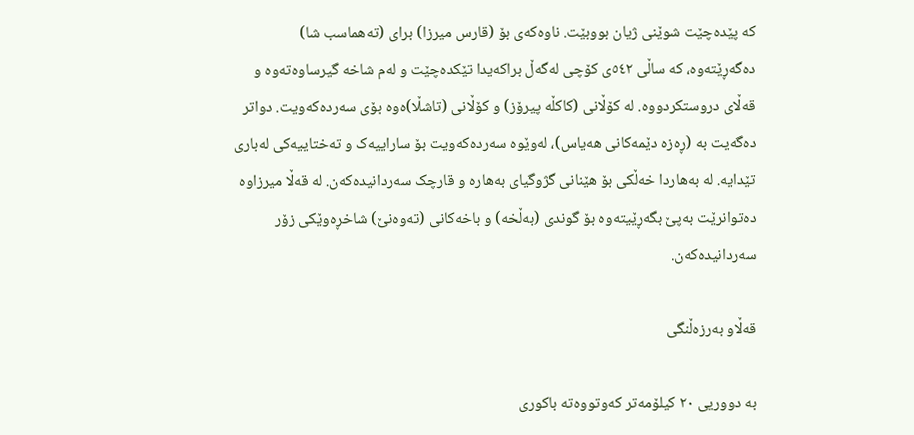کە پێدەچێت شوێنی ژیان بووبێت. ناوەکەی بۆ (قارس میرزا) برای (تەهماسب شا) دەگەڕێتەوە، کە ساڵی ٥٤٢ی کۆچی لەگەڵ براکەیدا تێکدەچێت و لەم شاخە گیرساوەتەوە و قەڵای دروستکردووە. لە کۆڵانی (کاکڵە پیرۆز) و کۆڵانی (تاشڵا)ەوە بۆی سەردەکەویت. دواتر دەگەیت بە (ڕەزە دێمەکانی هەیاس)، لەوێوە سەردەکەویت بۆ ساراییەک و تەختاییەکی لەباری تێدایە. لە بەهاردا خەڵکی بۆ هێنانی گژوگیای بەهارە و قارچک سەردانیدەکەن. لە قەڵا میرزاوە دەتوانرێت بەپێ بگەڕێیتەوە بۆ گوندی (بەڵخە) و باخەکانی (تەوەنێ) شاخڕەوێکی زۆر سەردانیدەکەن.

قەڵاو بەرزەڵنگی

به ‌دووریی ٢٠ کیلۆمەتر کەوتووەتە باکوری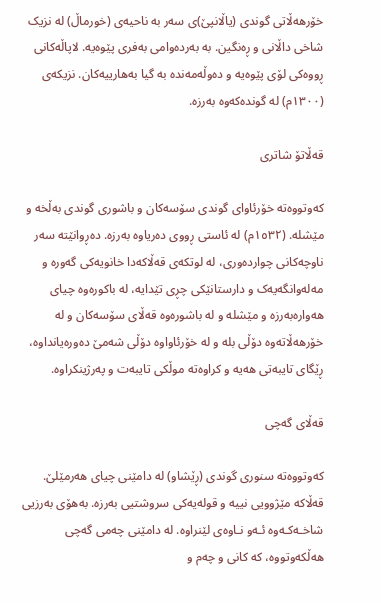خۆرهەڵاتی گوندی (یاڵانپێ)ى سەر بە ناحیەی (خورماڵ) لە نزیک شاخی داڵانی و ڕەنگین. به ‌بەردەوامی بەفری پێوەیە. لاپاڵەکانی ڕووەکى لۆی پێوەیە و دەوڵەمەندە بە گیا بەهارییەکان. نزیکەى (١٣٠٠م) لە گوندەکەوە بەرزە.

قەڵاتۆ شاتری

کەوتووەتە خۆرئاوای گوندی سۆسەکان و باشوری گوندی بەڵخە و مێشلە. (١٥٣٢م) لە ئاستی ڕووی دەریاوە بەرزە. دەڕوانێتە سەر ناوچەکانی چواردەوری، لە لوتکەی قەڵاکەدا خانویەکی گەورە و مەلەوانگەیەک و دارستانێکی چڕی تێدایە، لە باکورەوە چیای هەوارەبەرزە و مێشلە و لە باشورەوە قەڵای سۆسەکان و لە خۆرهەڵاتەوە دۆڵی بلە و لە خۆرئاواوە دۆڵی شەمێ دەورەیانداوە، ڕێگای تایبەتی هەیە و کراوەتە موڵکی تایبەت و پەرژینکراوە.

قەڵای گەچی

کەوتووەتە سنوری گوندی (ڕێشاو) لە دامێنی چیای هەرمێلێ. قەڵاکە مێژوویی نییە و قولەیەکی سروشتیی بەرزە. بەهۆی بەرزیی شاخـەکـەوە ئـەو نـاوەی لێنراوە. لە دامێنی چەمی گەچی هەڵکەوتووە، کە کانی و چەم و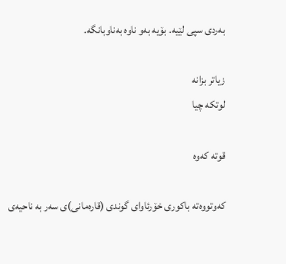بەردی سپی لێیە. بۆیە بەو ناوە بەناوبانگە.

زیاتر بزانە
لوتکە چیا

قوتە کەوە

کەوتووەتە باکورى خۆرئاواى گوندى (قارەمانى)ی سەر بە ناحیەی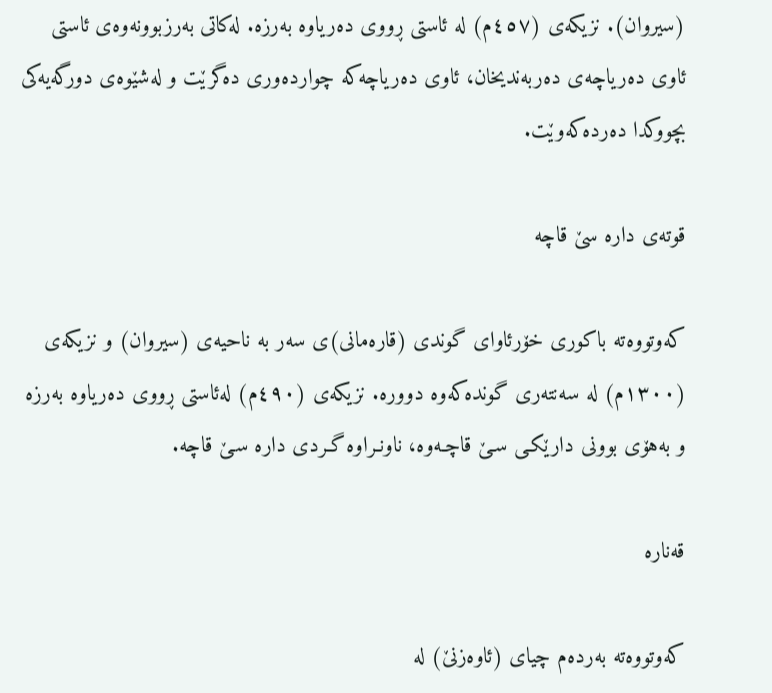(سیروان). نزيکەى (٤٥٧م) لە ئاستى ڕووى دەرياوه بەرزە. لەکاتى بەرزبوونەوەى ئاستى ئاوى دەرياچەى دەربەنديخان، ئاوى دەرياچەکە چواردەورى دەگرێت و لەشێوەى دورگەيەکى بچووکدا دەردەکەوێت.

قوتەى دارە سێ قاچە

کەوتووەتە باکورى خۆرئاواى گوندى (قارەمانى)ی سەر بە ناحیە‌ی (سیروان) و نزيکەى (١٣٠٠م) لە سەنتەرى گوندەکەوە دووره. نزيکەى (٤٩٠م) لەئاستى ڕووى دەرياوە بەرزە و بەهۆى بوونى دارێکـى سـێ قاچـەوه،‌ ناونـراوە گـردى دارە سـێ قاچە.

قەنارە

کەوتووەتە بەردەم چیای (ئاوەزنێ) لە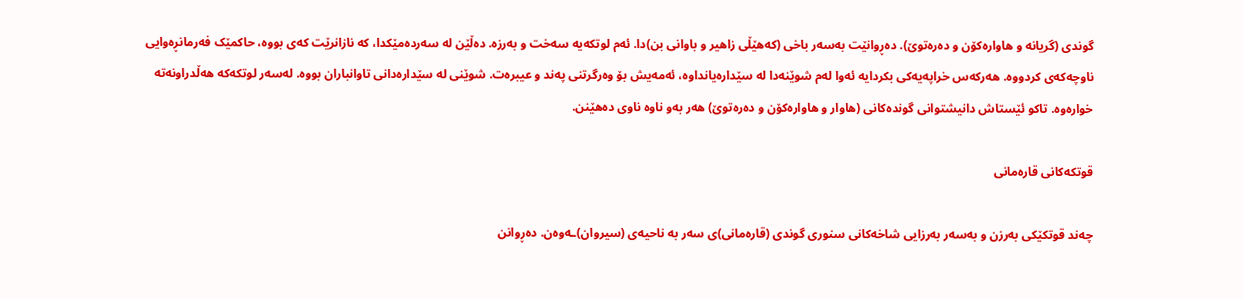گوندی (گریانە و هاوارەکۆن و دەرەتوێ). دەڕوانێت بەسەر باخی (کەهێڵی زاهیر و باوانی بن)دا. ئەم لوتکەیە سەخت و بەرزە. دەڵێن لە سەردەمێکدا، کە نازانرێت کەی بووە، حاکمێک فەرمانڕەوایی ناوچەکەی کردووە. هەرکەس خراپەیەکی بکردایە ئەوا لەم شوێنەدا لە سێدارەیانداوە، ئەمەیش بۆ وەرگرتنی پەند و عیبرەت. شوێنی لە سێدارەدانی تاوانباران بووە. لەسەر لوتکەکە هەڵدراونەتە خوارەوە. تاکو ئێستاش دانیشتوانی گوندەکانی (هاوار و هاوارەکۆن و دەرەتوێ) هەر بەو ناوە ناوی دەهێنن.

قوتکەکانى قارەمانى

چەند قوتکێکى بەرزن و بەسەر بەرزايى شاخەکانى سنورى گوندى (قارەمانی)ی سەر بە ناحیە‌ی (سیروان)ـەوەن. دەڕوانن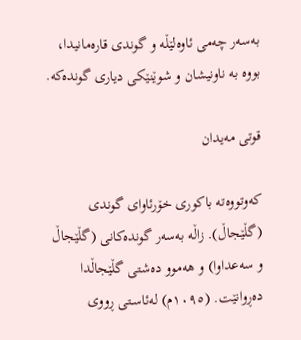بەسەر چەمى ئاوەلێڵه ‌و گوندى قارەمانيدا، بووە بە ناونيشان و شوێنێکى ديارى گوندەکە.

قوتی مەیدان

کەوتووەتە باکوری خۆرئاوای گوندی (گڵێجاڵ). زاڵە بەسەر گوندەکانی (گڵێجاڵ و سەعداوا) و هەموو دەشتی گڵێجاڵدا دەڕوانێت. (١٠٩٥م) لەئاسـتی ڕووی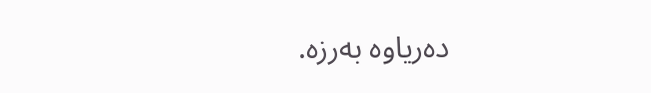دەریاوە بەرزە.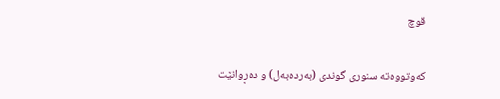قوچ

کەوتووەتە سنوری گوندی (بەردەبەل) و دەڕوانێت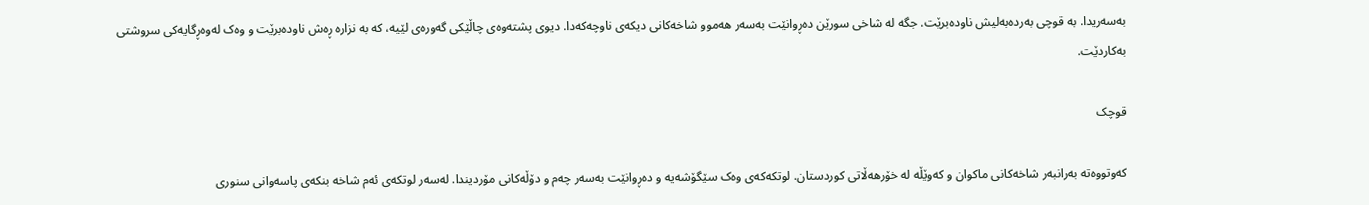بەسەریدا. بە قوچی بەردەبەلیش ناودەبرێت. جگە لە شاخی سورێن دەڕوانێت بەسەر هەموو شاخەکانی دیکەی ناوچەکەدا. دیوی پشتەوەی چاڵێکی گەورەی لێیە، کە بە نزارە ڕەش ناودەبرێت و وەک لەوەڕگایەکی سروشتی بەکاردێت.

قوچک

کەوتووەتە بەرانبەر شاخەکانی ماکوان و کەوێڵە لە خۆرهەڵاتی کوردستان. لوتکەکەی وەک سێگۆشەیە و دەڕوانێت بەسەر چەم و دۆڵەکانی مۆردیندا. لەسەر لوتکەی ئەم شاخە بنکەی پاسەوانی سنوری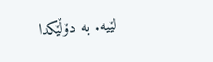لێیە. بە دۆڵێکدا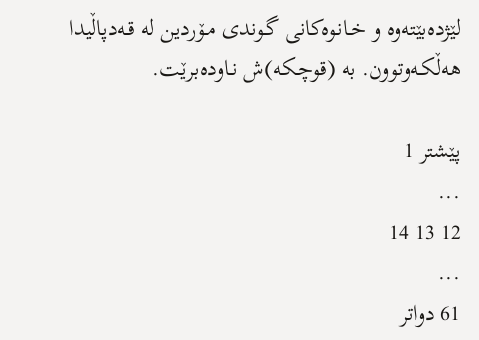لێژدەبێتەوە و خـانـوەکانی گـوندی مـۆردین لە قـەدپاڵیدا هەڵکـەوتوون. بە (قوچـکە)ش نـاودەبرێت.

پێشتر 1
...
12 13 14
...
61 دواتر